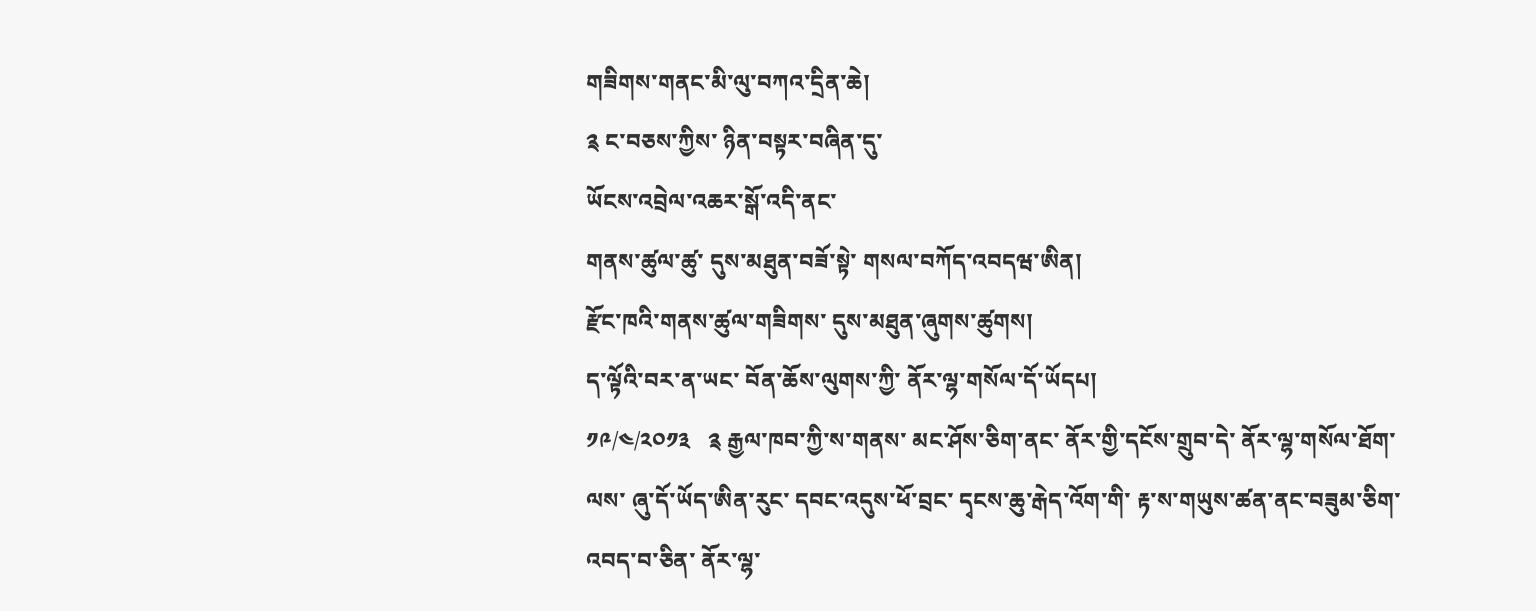གཟིགས་གནང་མི་ལུ་བཀའ་དྲིན་ཆེ།
༉ ང་བཅས་ཀྱིས་ ཉིན་བསྟར་བཞིན་དུ་
ཡོངས་འབྲེལ་འཆར་སྒོ་འདི་ནང་
གནས་ཚུལ་ཚུ་ དུས་མཐུན་བཟོ་སྟེ་ གསལ་བཀོད་འབདཝ་ཨིན།
རྫོང་ཁའི་གནས་ཚུལ་གཟིགས་ དུས་མཐུན་ཞུགས་ཚུགས།
ད་ལྟོའི་བར་ན་ཡང་ བོན་ཆོས་ལུགས་ཀྱི་ ནོར་ལྷ་གསོལ་དོ་ཡོདཔ།
༡༩/༤/༢༠༡༣   ༉ རྒྱལ་ཁབ་ཀྱི་ས་གནས་ མང་ཤོས་ཅིག་ནང་ ནོར་གྱི་དངོས་གྲུབ་དེ་ ནོར་ལྷ་གསོལ་ཐོག་ལས་ ཞུ་དོ་ཡོད་ཨིན་རུང་ དབང་འདུས་ཕོ་བྲང་ དྭངས་ཆུ་རྒེད་འོག་གི་ རྟ་ས་གཡུས་ཚན་ནང་བཟུམ་ཅིག་ འབད་བ་ཅིན་ ནོར་ལྷ་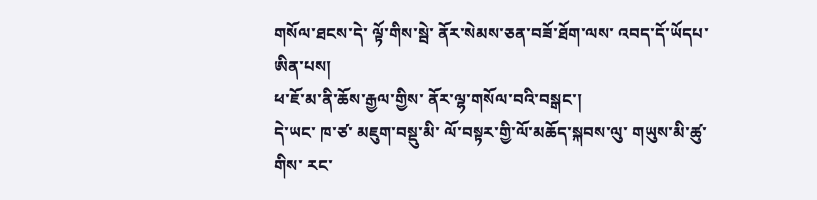གསོལ་ཐངས་དེ་ ལྟོ་གིས་སྦེ་ ནོར་སེམས་ཅན་བཟོ་ཐོག་ལས་ འབད་དོ་ཡོདཔ་ཨིན་པས།
ཕ་ཇོ་མ་ནི་ཆོས་རྒྱལ་གྱིས་ ནོར་ལྷ་གསོལ་བའི་བསྒང་།
དེ་ཡང་ ཁ་ཙ་ མཇུག་བསྡུ་མི་ ལོ་བསྟར་གྱི་ལོ་མཆོད་སྐབས་ལུ་ གཡུས་མི་ཚུ་གིས་ རང་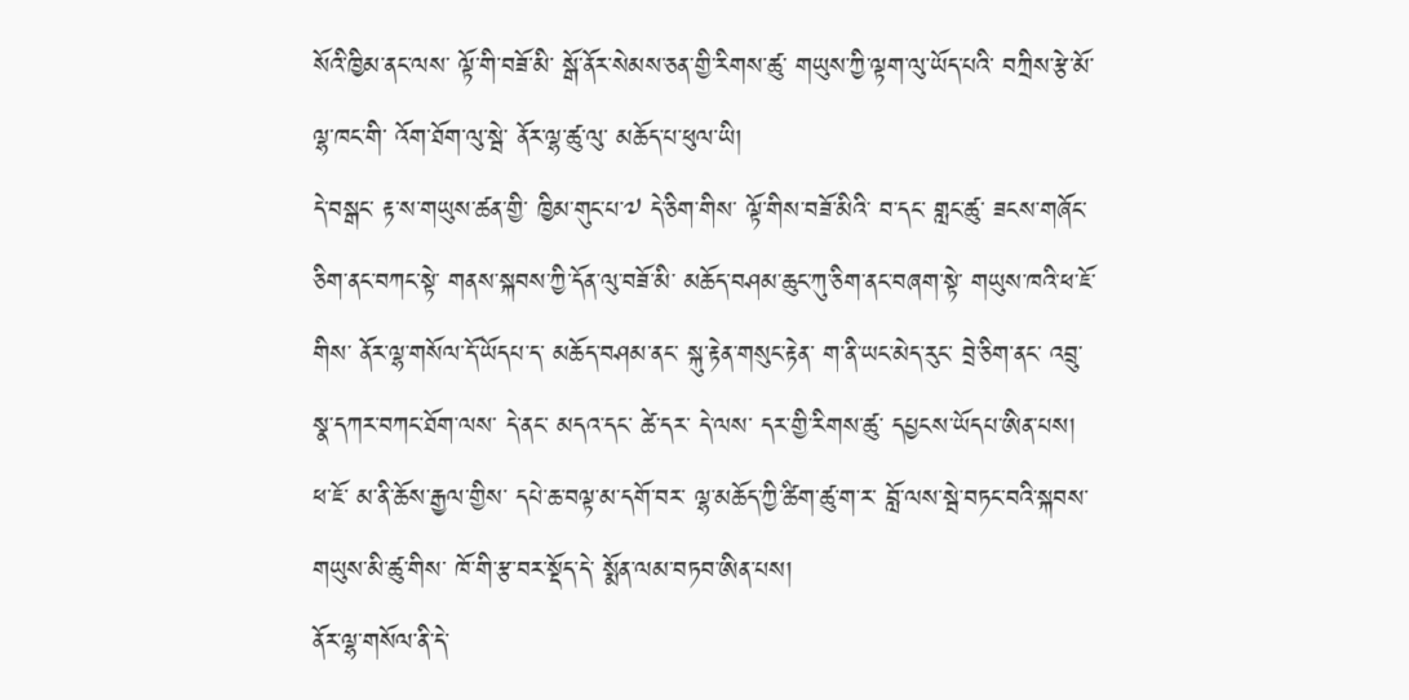སོའི་ཁྱིམ་ནང་ལས་ ལྟོ་གི་བཟོ་མི་ སྒོ་ནོར་སེམས་ཅན་གྱི་རིགས་ཚུ་ གཡུས་ཀྱི་ལྟག་ལུ་ཡོད་པའི་ བཀྲིས་རྩེ་མོ་ལྷ་ཁང་གི་ འོག་ཐོག་ལུ་སྦེ་ ནོར་ལྷ་ཚུ་ལུ་ མཆོད་པ་ཕུལ་ཡི།
དེ་བསྒང་ རྟ་ས་གཡུས་ཚན་གྱི་ ཁྱིམ་གུང་པ་༧ དེ་ཅིག་གིས་ ལྟོ་གིས་བཟོ་མིའི་ བ་དང་ གླང་ཚུ་ ཟངས་གཞོང་ཅིག་ནང་བཀང་སྟེ་ གནས་སྐབས་ཀྱི་དོན་ལུ་བཟོ་མི་ མཆོད་བཤམ་ཆུང་ཀུ་ཅིག་ནང་བཞག་སྟེ་ གཡུས་ཁའི་ཕ་ཇོ་གིས་ ནོར་ལྷ་གསོལ་དོ་ཡོདཔ་ད་ མཆོད་བཤམ་ནང་ སྐུ་རྟེན་གསུང་རྟེན་ ག་ནི་ཡང་མེད་རུང་ བྲེ་ཅིག་ནང་ འབྲུ་སྣ་དཀར་བཀང་ཐོག་ལས་ དེ་ནང་ མདའ་དང་ ཚེ་དར་ དེ་ལས་ དར་གྱི་རིགས་ཚུ་ དཔྱངས་ཡོདཔ་ཨིན་པས།
ཕ་ཇོ་ མ་ནི་ཆོས་རྒྱལ་གྱིས་ དཔེ་ཆ་བལྟ་མ་དགོ་བར་ ལྷ་མཆོད་ཀྱི་ཚིག་ཚུ་ག་ར་ བློ་ལས་སྦེ་བཏང་བའི་སྐབས་ གཡུས་མི་ཚུ་གིས་ ཁོ་གི་རྩ་བར་སྡོད་དེ་ སྨོན་ལམ་བཏབ་ཨིན་པས།
ནོར་ལྷ་གསོལ་ནི་དེ་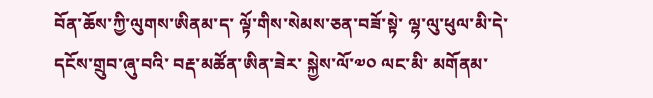བོན་ཆོས་ཀྱི་ལུགས་ཨིནམ་ད་ ལྟོ་གིས་སེམས་ཅན་བཟོ་སྟེ་ ལྷ་ལུ་ཕུལ་མི་དེ་ དངོས་གྲུབ་ཞུ་བའི་ བརྡ་མཚོན་ཨིན་ཟེར་ སྐྱེས་ལོ་༧༠ ལང་མི་ མགོནམ་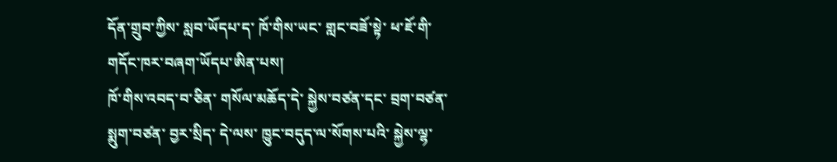དོན་གྲུབ་ཀྱིས་ སླབ་ཡོདཔ་ད་ ཁོ་གིས་ཡང་ གླང་བཟོ་སྟེ་ ཕ་ཇོ་གི་ གདོང་ཁར་བཞག་ཡོདཔ་ཨིན་པས།
ཁོ་གིས་འབད་བ་ཅིན་ གསོལ་མཆོད་དེ་ སྐྱེས་བཙན་དང་ བྲག་བཙན་ སྨུག་བཙན་ བྱར་སྲིད་ དེ་ལས་ ཁྱུང་བདུད་ལ་སོགས་པའི་ སྐྱེས་ལྷ་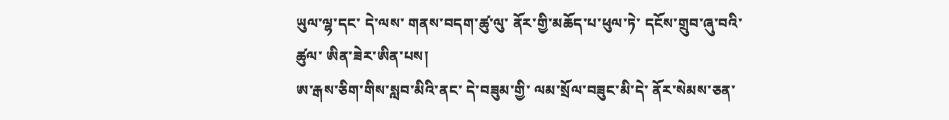ཡུལ་ལྷ་དང་ དེ་ལས་ གནས་བདག་ཚུ་ལུ་ ནོར་གྱི་མཆོད་པ་ཕུལ་ཏེ་ དངོས་གྲུབ་ཞུ་བའི་ཚུལ་ ཨིན་ཟེར་ཨིན་པས།
ཨ་རྒས་ཅིག་གིས་སླབ་མིའི་ནང་ དེ་བཟུམ་གྱི་ ལམ་སྲོལ་བཟུང་མི་དེ་ ནོར་སེམས་ཅན་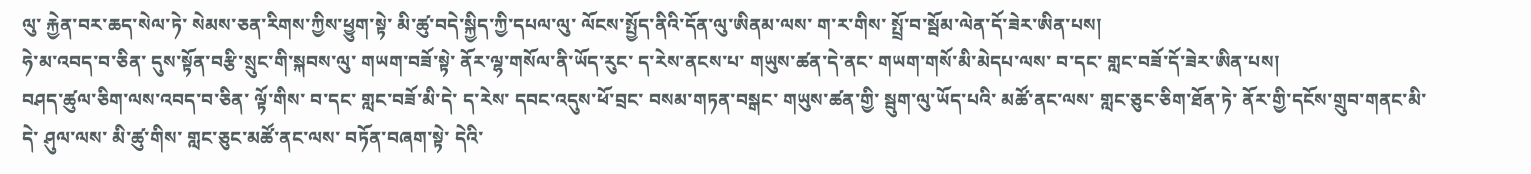ལུ་ རྐྱེན་བར་ཆད་སེལ་ཏེ་ སེམས་ཅན་རིགས་ཀྱིས་ཕྱུག་སྟེ་ མི་ཚུ་བདེ་སྐྱིད་ཀྱི་དཔལ་ལུ་ ལོངས་སྤྱོད་ནིའི་དོན་ལུ་ཨིནམ་ལས་ ག་ར་གིས་ སྤྲོ་བ་སྦོམ་ལེན་དོ་ཟེར་ཨིན་པས།
ཧེ་མ་འབད་བ་ཅིན་ དུས་སྟོན་བརྩི་སྲུང་གི་སྐབས་ལུ་ གཡག་བཟོ་སྟེ་ ནོར་ལྷ་གསོལ་ནི་ཡོད་རུང་ ད་རེས་ནངས་པ་ གཡུས་ཚན་དེ་ནང་ གཡག་གསོ་མི་མེདཔ་ལས་ བ་དང་ གླང་བཟོ་དོ་ཟེར་ཨིན་པས།
བཤད་ཚུལ་ཅིག་ལས་འབད་བ་ཅིན་ ལྟོ་གིས་ བ་དང་ གླང་བཟོ་མི་དེ་ ད་རེས་ དབང་འདུས་ཕོ་བྲང་ བསམ་གཏན་བསྒང་ གཡུས་ཚན་གྱི་ སྦུག་ལུ་ཡོད་པའི་ མཚོ་ནང་ལས་ གླང་ཅུང་ཅིག་ཐོན་ཏེ་ ནོར་གྱི་དངོས་གྲུབ་གནང་མི་དེ་ ཤུལ་ལས་ མི་ཚུ་གིས་ གླང་ཅུང་མཚོ་ནང་ལས་ བཏོན་བཞག་སྟེ་ དེའི་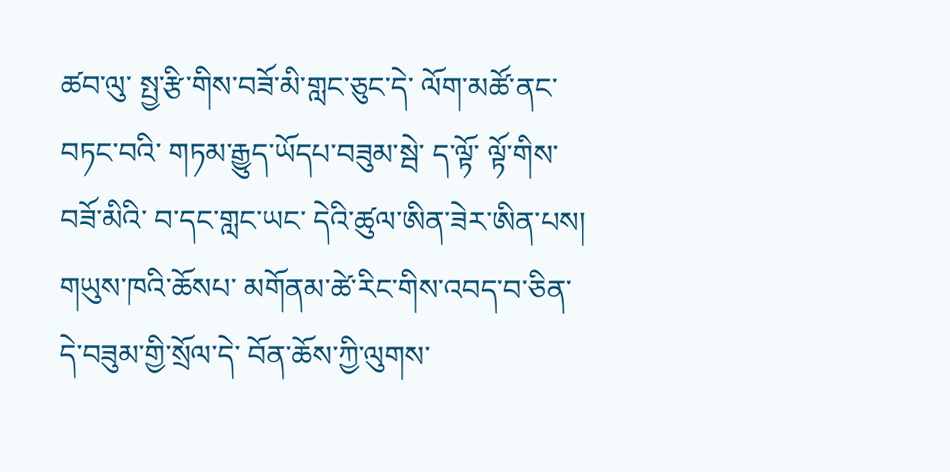ཚབ་ལུ་ སྤྱ་རྩི་གིས་བཟོ་མི་གླང་ཅུང་དེ་ ལོག་མཚོ་ནང་བཏང་བའི་ གཏམ་རྒྱུད་ཡོདཔ་བཟུམ་སྦེ་ ད་ལྟོ་ ལྟོ་གིས་བཟོ་མིའི་ བ་དང་གླང་ཡང་ དེའི་ཚུལ་ཨིན་ཟེར་ཨིན་པས།
གཡུས་ཁའི་ཆོསཔ་ མགོནམ་ཚེ་རིང་གིས་འབད་བ་ཅིན་ དེ་བཟུམ་གྱི་སྲོལ་དེ་ བོན་ཆོས་ཀྱི་ལུགས་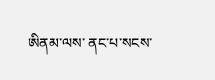ཨིནམ་ལས་ ནང་པ་སངས་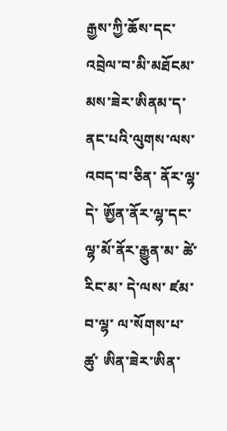རྒྱས་ཀྱི་ཆོས་དང་ འབྲེལ་བ་མི་མཐོངམ་མས་ཟེར་ཨིནམ་ད་ ནང་པའི་ལུགས་ལས་འབད་བ་ཅིན་ ནོར་ལྷ་དེ་ ཨྱོན་ནོར་ལྷ་དང་ ལྷ་མོ་ནོར་རྒྱུན་མ་ ཚེ་རིང་མ་ དེ་ལས་ ཛམ་བ་ལྷ་ ལ་སོགས་པ་ཚུ་ ཨིན་ཟེར་ཨིན་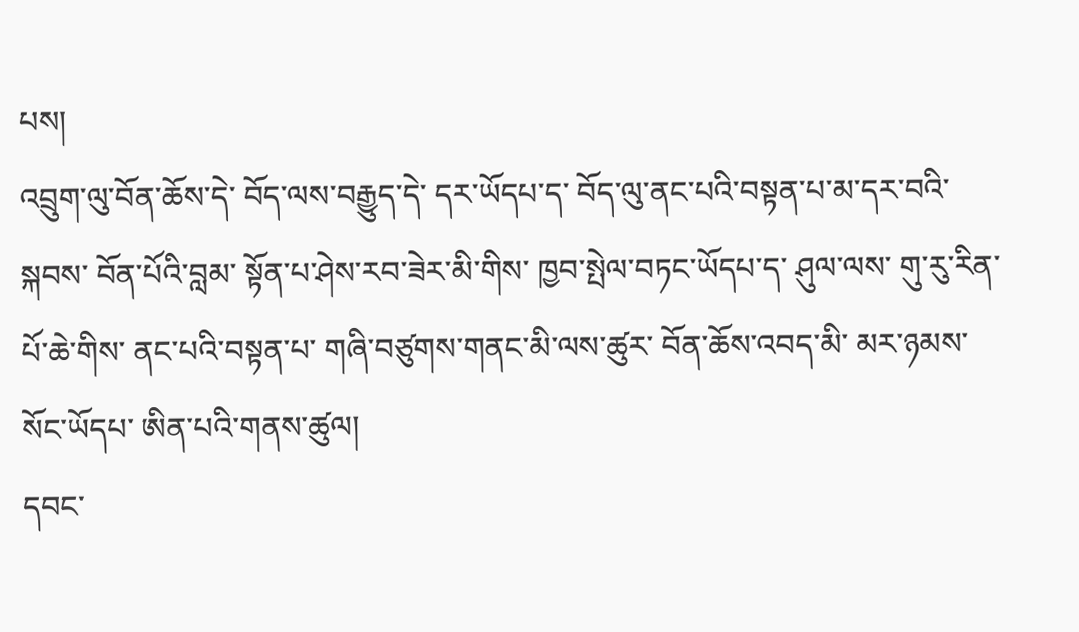པས།
འབྲུག་ལུ་བོན་ཆོས་དེ་ བོད་ལས་བརྒྱུད་དེ་ དར་ཡོདཔ་ད་ བོད་ལུ་ནང་པའི་བསྟན་པ་མ་དར་བའི་སྐབས་ བོན་པོའི་བླམ་ སྟོན་པ་ཤེས་རབ་ཟེར་མི་གིས་ ཁྱབ་སྤེལ་བཏང་ཡོདཔ་ད་ ཤུལ་ལས་ གུ་རུ་རིན་པོ་ཆེ་གིས་ ནང་པའི་བསྟན་པ་ གཞི་བཙུགས་གནང་མི་ལས་ཚུར་ བོན་ཆོས་འབད་མི་ མར་ཉམས་སོང་ཡོདཔ་ ཨིན་པའི་གནས་ཚུལ།
དབང་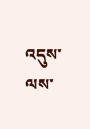འདུས་ལས་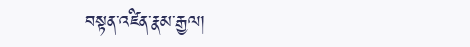བསྟན་འཛིན་རྣམ་རྒྱལ།